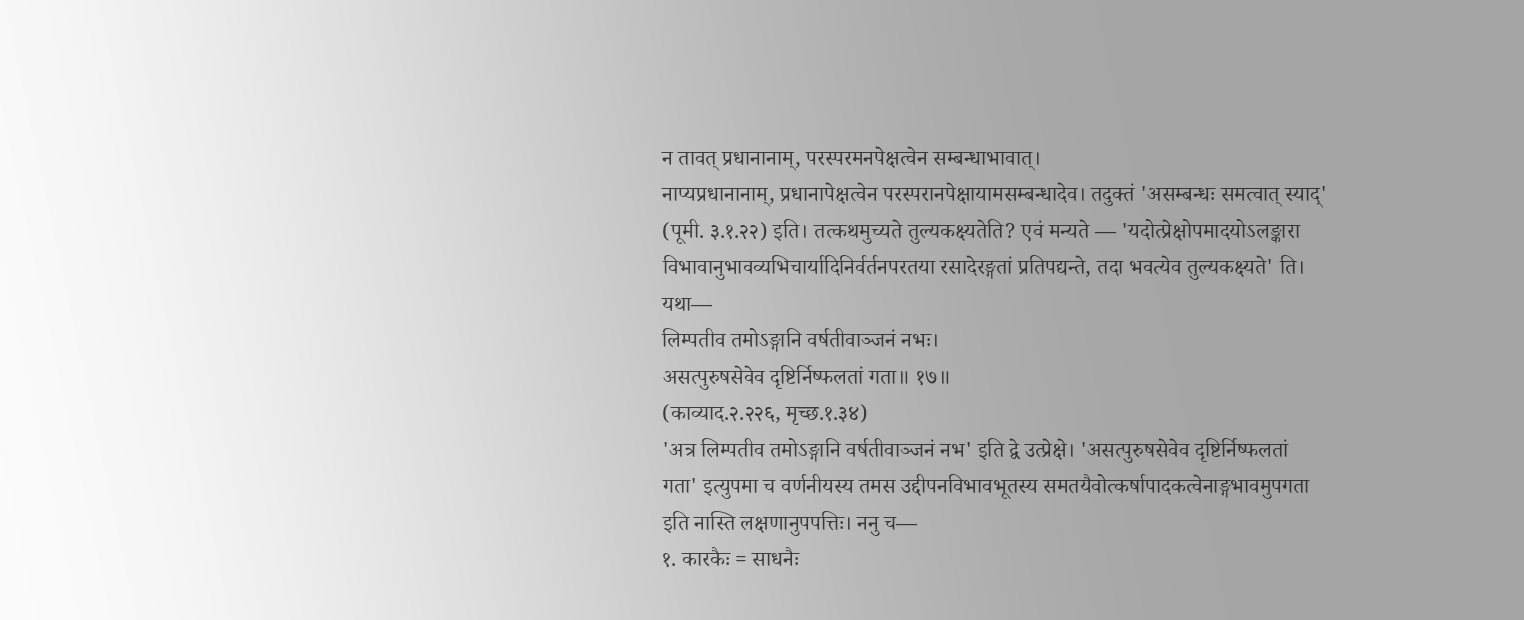न तावत् प्रधानानाम्, परस्परमनपेक्षत्वेन सम्बन्धाभावात्।
नाप्यप्रधानानाम्, प्रधानापेक्षत्वेन परस्परानपेक्षायामसम्बन्धादेव। तदुक्तं 'असम्बन्धः समत्वात् स्याद्' (पूमी. ३.१.२२) इति। तत्कथमुच्यते तुल्यकक्ष्यतेति? एवं मन्यते — 'यदोत्प्रेक्षोपमादयोऽलङ्कारा विभावानुभावव्यभिचार्यादिनिर्वर्तनपरतया रसादेरङ्गतां प्रतिपद्यन्ते, तदा भवत्येव तुल्यकक्ष्यते' ति। यथा—
लिम्पतीव तमोऽङ्गानि वर्षतीवाञ्जनं नभः।
असत्पुरुषसेवेव दृष्टिर्निष्फलतां गता॥ १७॥
(काव्याद.२.२२६, मृच्छ.१.३४)
'अत्र लिम्पतीव तमोऽङ्गानि वर्षतीवाञ्जनं नभ' इति द्वे उत्प्रेक्षे। 'असत्पुरुषसेवेव दृष्टिर्निष्फलतां गता' इत्युपमा च वर्णनीयस्य तमस उद्दीपनविभावभूतस्य समतयैवोत्कर्षापादकत्वेनाङ्गभावमुपगता इति नास्ति लक्षणानुपपत्तिः। ननु च—
१. कारकैः = साधनैः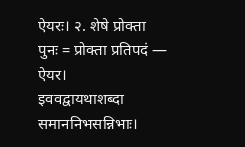ऐयरः। २. शेषे प्रोक्ता पुनः = प्रोक्ता प्रतिपदं — ऐयर।
इववद्वायथाशब्दा समाननिभसन्निभाः।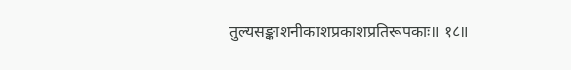तुल्यसङ्काशनीकाशप्रकाशप्रतिरूपकाः॥ १८॥